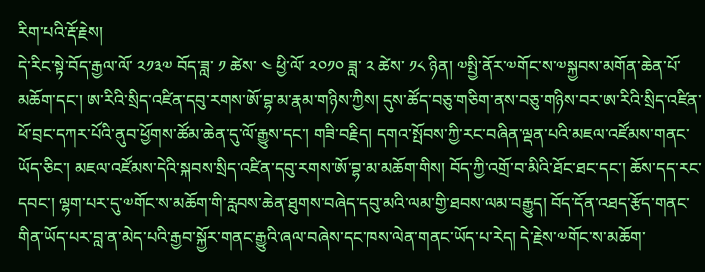རིག་པའི་རྡོ་རྗེས།
དེ་རིང་སྟེ་བོད་རྒྱལ་ལོ་ ༢༡༣༧ བོད་ཟླ་ ༡ ཚེས་ ༤ ཕྱི་ལོ་ ༢༠༡༠ ཟླ་ ༢ ཚེས་ ༡༨ ཉིན། ༧སྤྱི་ནོར་༧གོང་ས་༧སྐྱབས་མགོན་ཆེན་པོ་མཆོག་དང་། ཨ་རིའི་སྲིད་འཛིན་དབུ་རགས་ཨོ་བྷ་མ་རྣམ་གཉིས་ཀྱིས། དུས་ཚོད་བཅུ་གཅིག་ནས་བཅུ་གཉིས་བར་ཨ་རིའི་སྲིད་འཛིན་ཕོ་བྲང་དཀར་པོའི་ནུབ་ཕྱོགས་ཚོམ་ཆེན་དུ་ལོ་རྒྱུས་དང་། གཟི་བརྗིད། དགའ་སྤོབས་ཀྱི་རང་བཞིན་ལྡན་པའི་མཇལ་འཛོམས་གནང་ཡོད་ཅིང་། མཇལ་འཛོམས་དེའི་སྐབས་སྲིད་འཛིན་དབུ་རགས་ཨོ་བྷ་མ་མཆོག་གིས། བོད་ཀྱི་འགྲོ་བ་མིའི་ཐོང་ཐང་དང་། ཆོས་དད་རང་དབང་། ལྷག་པར་དུ་༧གོང་ས་མཆོག་གི་རླབས་ཆེན་ཐུགས་བཞེད་དབུ་མའི་ལམ་གྱི་ཐབས་ལམ་བརྒྱུད། བོད་དོན་འཐད་རྩོད་གནང་གིན་ཡོད་པར་བླ་ན་མེད་པའི་རྒྱབ་སྐྱོར་གནང་རྒྱུའི་ཞལ་བཞེས་དང་ཁས་ལེན་གནང་ཡོད་པ་རེད། དེ་རྗེས་༧གོང་ས་མཆོག་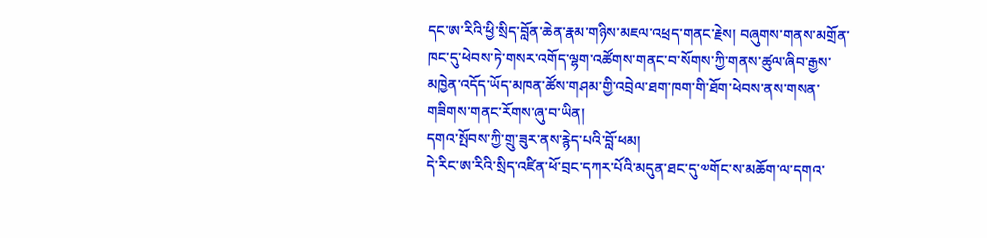དང་ཨ་རིའི་ཕྱི་སྲིད་བློན་ཆེན་རྣམ་གཉིས་མཇལ་འཕྲད་གནང་རྗེས། བཞུགས་གནས་མགྲོན་ཁང་དུ་ཕེབས་ཏེ་གསར་འགོད་ལྷག་འཚོགས་གནང་བ་སོགས་ཀྱི་གནས་ཚུལ་ཞིབ་རྒྱས་མཁྱེན་འདོད་ཡོད་མཁན་ཚོས་གཤམ་གྱི་འབྲེལ་ཐག་ཁག་གི་ཐོག་ཕེབས་ནས་གསན་གཟིགས་གནང་རོགས་ཞུ་བ་ཡིན།
དགའ་སྤོབས་ཀྱི་གྲུ་ཟུར་ནས་རྙེད་པའི་བློ་ཕམ།
དེ་རིང་ཨ་རིའི་སྲིད་འཛིན་ཕོ་བྲང་དཀར་པོའི་མདུན་ཐང་དུ་༧གོང་ས་མཆོག་ལ་དགའ་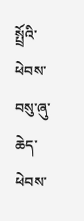སྤྲོའི་ཕེབས་བསུ་ཞུ་ཆེད་ཕེབས་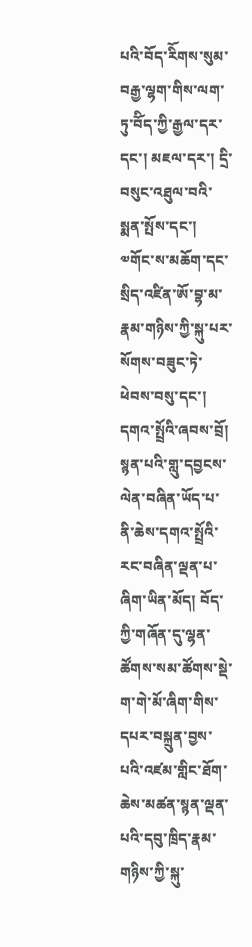པའི་བོད་རིོགས་སུམ་བརྒྱ་ལྷག་གིས་ལག་ཏུ་བོིད་ཀྱི་རྒྱལ་དར་དང་། མཇལ་དར་། དྲི་བསུང་འཐུལ་བའི་སྨན་སྤོས་དང་། ༧གོང་ས་མཆོག་དང་སྲིད་འཛིན་ཨོ་བྷ་མ་རྣམ་གཉིས་ཀྱི་སྐུ་པར་སོགས་བཟུང་ཏེ་ཕེབས་བསུ་དང་། དགའ་སྤྲོའི་ཞབས་བྲོ། སྙན་པའི་གླུ་དབྱངས་ལེན་བཞིན་ཡོད་པ་ནི་ཆེས་དགའ་སྤྲོའི་རང་བཞིན་ལྡན་པ་ཞིག་ཡིན་མོད། བོད་ཀྱི་གཞོན་དུ་ལྷན་ཚོགས་སམ་ཚོགས་སྡེ་ག་གེ་མོ་ཞིག་གིས་དཔར་བསྐྲུན་བྱས་པའི་འཛམ་གླིང་ཐོག་ཆེས་མཚན་སྙན་ལྡན་པའི་དབུ་ཁྲིད་རྣམ་གཉིས་ཀྱི་སྐུ་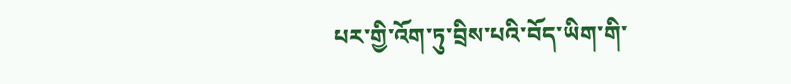པར་གྱི་འོག་ཏུ་བྲིས་པའི་བོད་ཡིག་གི་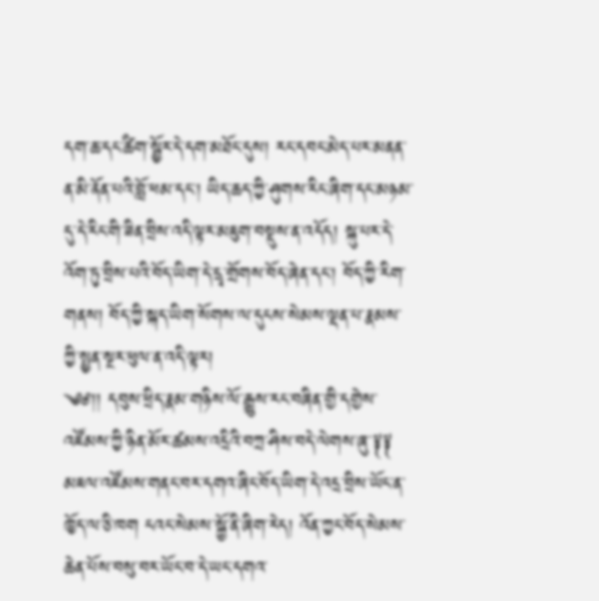དག་ཆ་དང་ཚིག་སྦྱོར་དེ་དག་མཐོང་དུས། རང་དབང་མེད་པར་མནན་ན་མི་ནོན་པའི་བློ་ཕམ་དང་། ཡིད་ཆད་ཀྱི་ཤུགས་རིང་ཞིག་དང་མཉམ་དུ་དེ་རིང་གི་ཟིན་བྲིས་འདི་ལྟར་མཇུག་བསྡུས་ན་འདོད། སྐུ་པར་དེ་འོག་ཏུ་བྲིས་པའི་བོད་ཡིག་དེ་དྲྭ་གྲོགས་བོད་ཞེན་དང་། བོད་ཀྱི་རིག་གནས། བོད་ཀྱི་སྐད་ཡིག་སོགས་ལ་དུངས་སེམས་ལྡན་པ་རྣམས་ཀྱི་སྤྱན་སྔར་ཕུལ་ན་འདི་ལྟར།
༄༅།། དབུས་ཕྲིད་རྣམ་གཉིས་ལོ་རྒྱུས་རང་བཞིན་གྱི་དགྱེས་འཛོམས་ཀྱི་ཉིན་མོར་ཚམས་འདྲིའི་བཀྲ་ཤིས་བདེ་ལེགས་ཞུ་༈༈
མཇལ་འཛོམས་གནང་བར་དགའ་ཞིང་བོད་ཡིག་དེ་འདྲ་བྲིས་ཡོང་ན་ཁྱོད་ལ་ཅི་ཁག ངའང་སེམས་སྐྱོ་ནི་ཞིག་རེད། འོན་ཀྱང་བོད་སེམས་ཆེན་པོས་བསུ་བར་ཡོང་བ་དེ་ཡང་དགའ་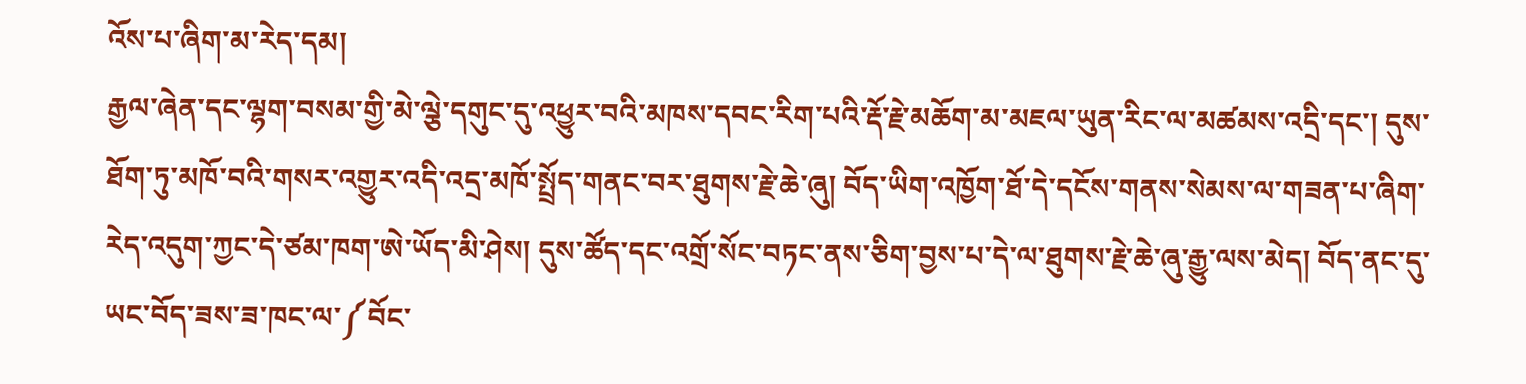འོས་པ་ཞིག་མ་རེད་དམ།
རྒྱལ་ཞེན་དང་ལྷག་བསམ་གྱི་མེ་ལྕེ་དགུང་དུ་འཕྱུར་བའི་མཁས་དབང་རིག་པའི་རྡོ་རྗེ་མཆོག་མ་མཇལ་ཡུན་རིང་ལ་མཚམས་འདྲི་དང་། དུས་ཐོག་ཏུ་མཁོ་བའི་གསར་འགྱུར་འདི་འདྲ་མཁོ་སྤྲོད་གནང་བར་ཐུགས་རྗེ་ཆེ་ཞུ། བོད་ཡིག་འཁྱོག་ཐོ་དེ་དངོས་གནས་སེམས་ལ་གཟན་པ་ཞིག་རེད་འདུག་ཀྱང་དེ་ཙམ་ཁག་ཨེ་ཡོད་མི་ཤེས། དུས་ཚོད་དང་འགྲོ་སོང་བཏང་ནས་ཅིག་བྱས་པ་དེ་ལ་ཐུགས་རྗེ་ཆེ་ཞུ་རྒྱུ་ལས་མེད། བོད་ནང་དུ་ཡང་བོད་ཟས་ཟ་ཁང་ལ་༼བོང་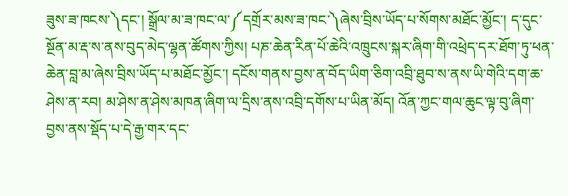ཟུས་ཟ་ཁངས་༽དང་། སྒྲོལ་མ་ཟ་ཁང་ལ་༼དགྲོར་མས་ཟ་ཁང་༽ཞེས་བྲིས་ཡོད་པ་སོགས་མཐོང་མྱོང་། ད་དུང་སྔོན་མ་རྡ་ས་ནས་བུད་མེད་ལྷན་ཚོགས་ཀྱིས། པཎ་ཆེན་རིན་པོ་ཆེའི་འཁྲུངས་སྐར་ཞིག་གི་འཕྲེད་དར་ཐོག་ཏུ་ཕན་ཆེན་བླ་མ་ཞེས་བྲིས་ཡོད་པ་མཐོང་མྱོང་། དངོས་གནས་བྱས་ན་བོད་ཡིག་ཅིག་འབྲི་ཐུབ་ས་ནས་ཡི་གེའི་དག་ཆ་ཤེས་ན་རབ། མ་ཤེས་ན་ཤེས་མཁན་ཞིག་ལ་དྲིས་ནས་འབྲི་དགོས་པ་ཡིན་མོད། འོན་ཀྱང་གལ་ཆུང་ལྟ་བུ་ཞིག་བྱས་ནས་སྡོད་པ་དེ་རྒྱ་གར་དང་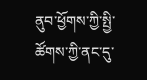ནུབ་ཕྱོགས་ཀྱི་སྤྱི་ཚོགས་ཀྱི་ནང་དུ་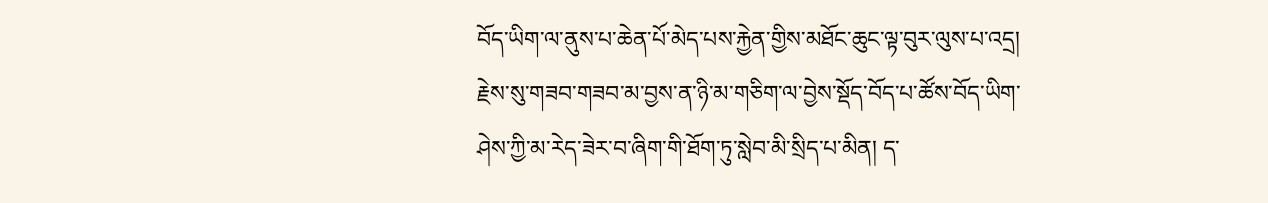བོད་ཡིག་ལ་ནུས་པ་ཆེན་པོ་མེད་པས་རྐྱེན་གྱིས་མཐོང་ཆུང་ལྟ་བུར་ལུས་པ་འདྲ། རྗེས་སུ་གཟབ་གཟབ་མ་བྱས་ན་ཉི་མ་གཅིག་ལ་བྱེས་སྡོད་བོད་པ་ཚོས་བོད་ཡིག་ཤེས་ཀྱི་མ་རེད་ཟེར་བ་ཞིག་གི་ཐོག་ཏུ་སླེབ་མི་སྲིད་པ་མིན། ད་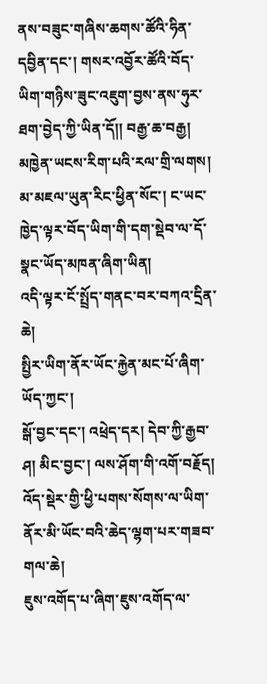ནས་བཟུང་གཞིས་ཆགས་ཚོའི་ཧིན་དབྱིན་དང་། གསར་འབྱོར་ཚོའི་བོད་ཡིག་གཉིས་ཟུང་འཇུག་བྱས་ནས་ཧུར་ཐག་བྱེད་ཀྱི་ཡིན་དོ།། བརྒྱ་ཆ་བརྒྱ།
མཁྱེན་ཡངས་རིག་པའི་རལ་གྲི་ལགས།
མ་མཇལ་ཡུན་རིང་ཕྱིན་སོང་། ང་ཡང་ཁྱེད་ལྟར་བོད་ཡིག་གི་དག་སྡེབ་ལ་དོ་སྣང་ཡོད་མཁན་ཞིག་ཡིན།
འདི་ལྟར་ངོ་སྤྲོད་གནང་བར་བཀའ་དྲིན་ཆེ།
སྤྱིར་ཡིག་ནོར་ཡོང་རྐྱེན་མང་པོ་ཞིག་ཡོད་ཀྱང་།
སྒོ་བྱང་དང་། འཕྲེད་དར། དེབ་ཀྱི་རྒྱབ་ཤ། མིང་བྱང་། ལས་ཤོག་གི་འགོ་བརྗོད། འོད་སྡེར་གྱི་ཕྱི་པགས་སོགས་ལ་ཡིག་ནོར་མི་ཡོང་བའི་ཆེད་ལྷག་པར་གཟབ་གལ་ཆེ།
ཇུས་འགོད་པ་ཞིག་ཇུས་འགོད་ལ་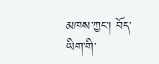མཁས་ཀྱང་། བོད་ཡིག་གི་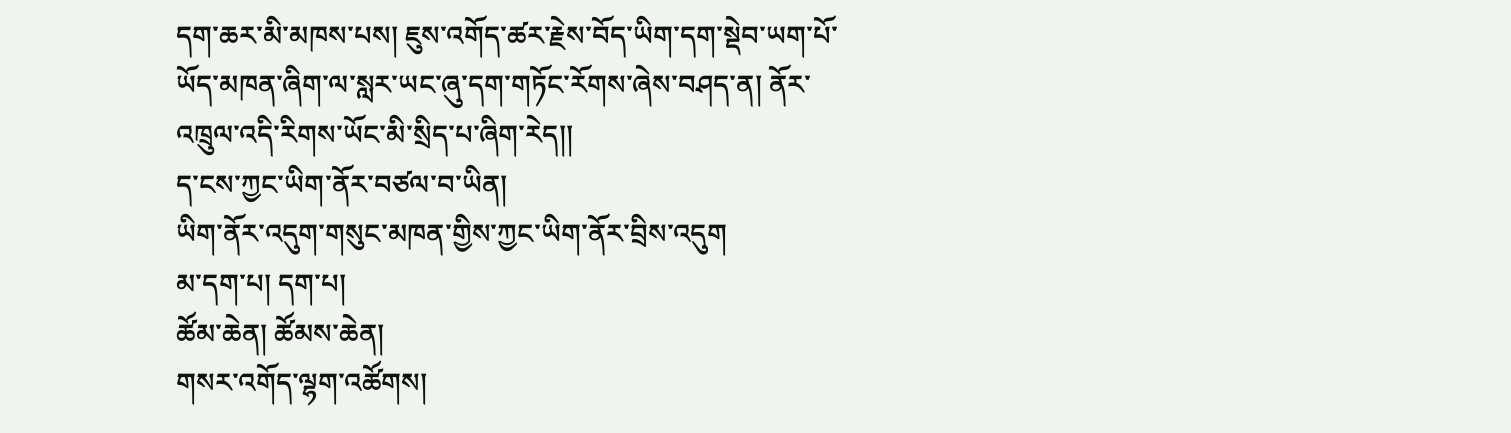དག་ཆར་མི་མཁས་པས། ཇུས་འགོད་ཚར་རྗེས་བོད་ཡིག་དག་སྡེབ་ཡག་པོ་ཡོད་མཁན་ཞིག་ལ་སླར་ཡང་ཞུ་དག་གཏོང་རོགས་ཞེས་བཤད་ན། ནོར་འཁྲུལ་འདི་རིགས་ཡོང་མི་སྲིད་པ་ཞིག་རེད།།
ད་ངས་ཀྱང་ཡིག་ནོར་བཙལ་བ་ཡིན།
ཡིག་ནོར་འདུག་གསུང་མཁན་གྱིས་ཀྱང་ཡིག་ནོར་བྲིས་འདུག
མ་དག་པ། དག་པ།
ཚོམ་ཆེན། ཚོམས་ཆེན།
གསར་འགོད་ལྷག་འཚོགས།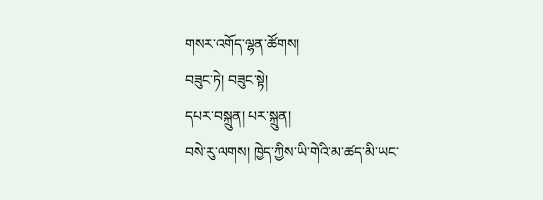གསར་འགོད་ལྷན་ཚོགས།
བཟུང་ཏེ། བཟུང་སྟེ།
དཔར་བསྐྲུན། པར་སྐྲུན།
བསེ་རུ་ལགས། ཁྱེད་ཀྱིས་ཡི་གེའི་མ་ཚད་མི་ཡང་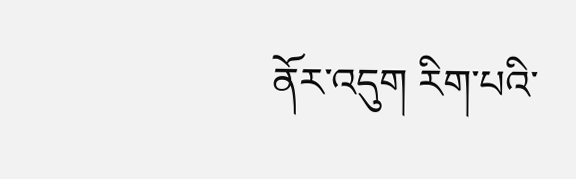ནོར་འདུག རིག་པའི་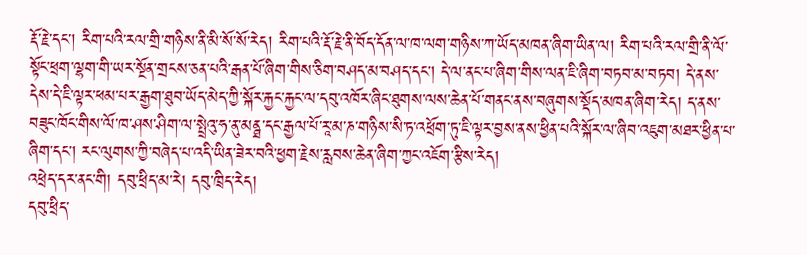རྡོ་རྗེ་དང་། རིག་པའི་རལ་གྲི་གཉིས་ནི་མི་སོ་སོ་རེད། རིག་པའི་རྡོ་རྗེ་ནི་བོད་དོན་ལ་ཁ་ལག་གཉིས་ཀ་ཡོད་མཁན་ཞིག་ཡིན་ལ། རིག་པའི་རལ་གྲི་ནི་ལོ་སྟོང་ཕྲག་ལྷག་གི་ཡར་སྔོན་གྲངས་ཅན་པའི་རྒན་པོ་ཞིག་གིས་ཅིག་བཤད་མ་བཤད་དང་། དེ་ལ་ནང་པ་ཞིག་གིས་ལན་ཇི་ཞིག་བཏབ་མ་བཏབ། དེ་ནས་དེས་དེ་ཇི་ལྟར་ཕམ་པར་རྒྱག་ཐུབ་ཡོད་མེད་ཀྱི་སྐོར་རྐྱང་རྐྱང་ལ་དབུ་འཁོར་ཞིང་ཐུགས་ལས་ཆེན་པོ་གནང་ནས་བཞུགས་སྡོད་མཁན་ཞིག་རེད། ད་ནས་བཟུང་ཁོང་གིས་ལོ་ཁ་ཤས་ཤིག་ལ་སྤྲེའུ་ཧ་ནུ་མནྠ་དང་རྒྱལ་པོ་རཱ་མ་ཎ་གཉིས་སི་ཏ་འཕྲོག་ཏུ་ཇི་ལྟར་བྱས་ནས་ཕྱིན་པའི་སྐོར་ལ་ཞིབ་འཇུག་མཐར་ཕྱིན་པ་ཞིག་དང་། རང་ལུགས་ཀྱི་བཞེད་པ་འདི་ཡིན་ཟེར་བའི་ཕྱག་རྗེས་རླབས་ཆེན་ཞིག་ཀྱང་འཇོག་རྩིས་རེད།
འཕྲེད་དར་ནང་གི། དབུ་ཕྲིད་མ་རེ། དབུ་ཁྲིད་རེད།
དབུ་ཕྲིད་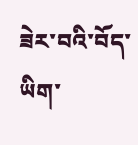ཟེར་བའི་བོད་ཡིག་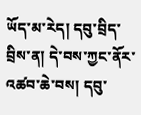ཡོད་མ་རེད། དབུ་བྲིད་བྲིས་ན། དེ་བས་ཀྱང་ནོར་འཚབ་ཆེ་བས། དབུ་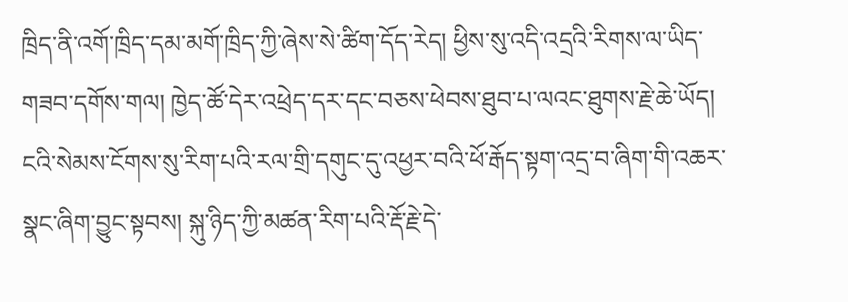ཁྲིད་ནི་འགོ་ཁྲིད་དམ་མགོ་ཁྲིད་ཀྱི་ཞེས་སེ་ཚིག་དོད་རེད། ཕྱིས་སུ་འདི་འདྲའི་རིགས་ལ་ཡིད་གཟབ་དགོས་གལ། ཁྱེད་ཚོ་དེར་འཕྲེད་དར་དང་བཅས་ཕེབས་ཐུབ་པ་ལའང་ཐུགས་རྗེ་ཆེ་ཡོད།
ངའི་སེམས་ངོགས་སུ་རིག་པའི་རལ་གྲི་དགུང་དུ་འཕྱར་བའི་ཕོ་རྒོད་སྟག་འདྲ་བ་ཞིག་གི་འཆར་སྣང་ཞིག་བྱུང་སྟབས། སྐུ་ཉིད་ཀྱི་མཚན་རིག་པའི་རྡོ་རྗེ་དེ་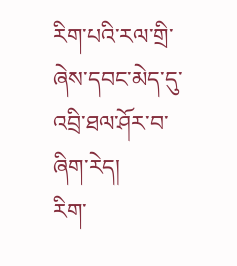རིག་པའི་རལ་གྲི་ཞེས་དབང་མེད་དུ་འབྲི་ཐལ་ཤོར་བ་ཞིག་རེད།
རིག་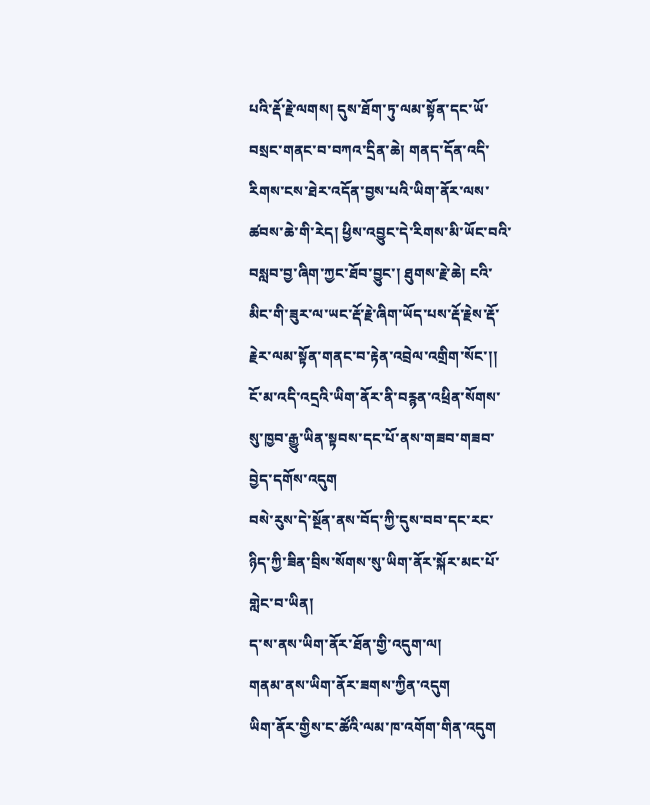པའི་རྡོ་རྗེ་ལགས། དུས་ཐོག་ཏུ་ལམ་སྟོན་དང་ཡོ་བསྲང་གནང་བ་བཀའ་དྲིན་ཆེ། གནད་དོན་འདི་རིགས་ངས་ཐེར་འདོན་བྱས་པའི་ཡིག་ནོར་ལས་ཚབས་ཆེ་གི་རེད། ཕྱིས་འབྱུང་དེ་རིགས་མི་ཡོང་བའི་བསླབ་བྱ་ཞིག་ཀྱང་ཐོབ་བྱུང་། ཐུགས་རྗེ་ཆེ། ངའི་མིང་གི་ཟུར་ལ་ཡང་རྡོ་རྗེ་ཞིག་ཡོད་པས་རྡོ་རྗེས་རྡོ་རྗེར་ལམ་སྟོན་གནང་བ་རྟེན་འབྲེལ་འགྲིག་སོང་།།
ངོ་མ་འདི་འདྲའི་ཡིག་ནོར་ནི་བརྙན་འཕྲིན་སོགས་སུ་ཁྱབ་རྒྱུ་ཡིན་སྟབས་དང་པོ་ནས་གཟབ་གཟབ་བྱེད་དགོས་འདུག
བསེ་རུས་དེ་སྔོན་ནས་བོད་ཀྱི་དུས་བབ་དང་རང་ཉིད་ཀྱི་ཟིན་བྲིས་སོགས་སུ་ཡིག་ནོར་སྐོར་མང་པོ་གླེང་བ་ཡིན།
ད་ས་ནས་ཡིག་ནོར་ཐོན་གྱི་འདུག་ལ།
གནམ་ནས་ཡིག་ནོར་ཟགས་ཀྱིན་འདུག
ཡིག་ནོར་གྱིས་ང་ཚོའི་ལམ་ཁ་འགོག་གིན་འདུག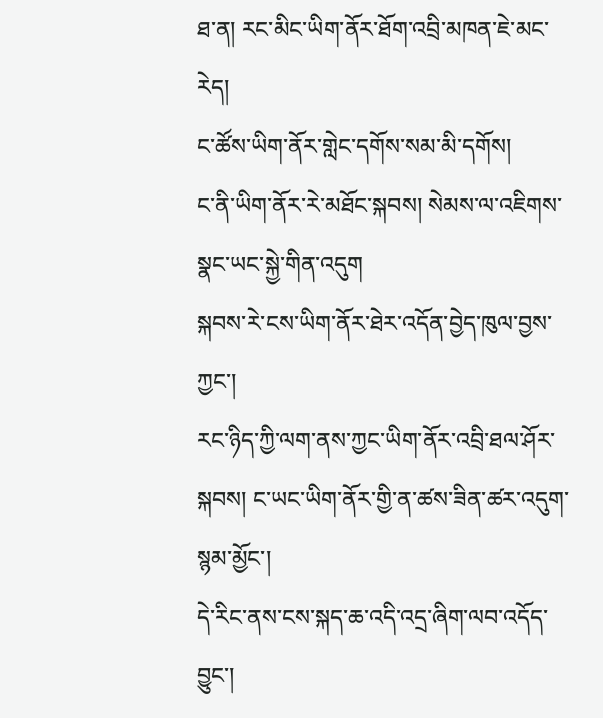ཐ་ན། རང་མིང་ཡིག་ནོར་ཐོག་འབྲི་མཁན་ཇེ་མང་རེད།
ང་ཚོས་ཡིག་ནོར་གླེང་དགོས་སམ་མི་དགོས།
ང་ནི་ཡིག་ནོར་རེ་མཐོང་སྐབས། སེམས་ལ་འཇིགས་སྣང་ཡང་སྐྱེ་གིན་འདུག
སྐབས་རེ་ངས་ཡིག་ནོར་ཐེར་འདོན་བྱེད་ཁུལ་བྱས་ཀྱང་།
རང་ཉིད་ཀྱི་ལག་ནས་ཀྱང་ཡིག་ནོར་འབྲི་ཐལ་ཤོར་སྐབས། ང་ཡང་ཡིག་ནོར་གྱི་ན་ཚས་ཟིན་ཚར་འདུག་སྙམ་མྱོང་།
དེ་རིང་ནས་ངས་སྐད་ཆ་འདི་འདྲ་ཞིག་ལབ་འདོད་བྱུང་།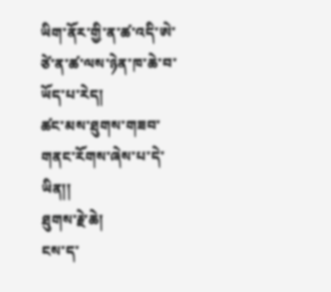ཡིག་ནོར་གྱི་ན་ཚ་འདི་ཨེ་ཙེ་ན་ཚ་ལས་ཉེན་ཁ་ཆེ་བ་ཡོད་པ་རེད།
ཚང་མས་ཐུགས་གཟབ་གནང་རོགས་ཞེས་པ་དེ་ཡིན།།
ཐུགས་རྗེ་ཆེ།
ངས་ད་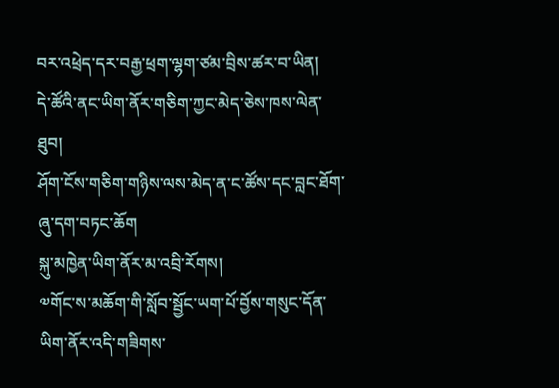བར་འཕྲེད་དར་བརྒྱ་ཕྲག་ལྷག་ཙམ་བྲིས་ཚར་བ་ཡིན།
དེ་ཚོའི་ནང་ཡིག་ནོར་གཅིག་ཀྱང་མེད་ཅེས་ཁས་ལེན་ཐུབ།
ཤོག་ངོས་གཅིག་གཉིས་ལས་མེད་ན་ང་ཚོས་དང་བླང་ཐོག་ཞུ་དག་བཏང་ཆོག
སྐུ་མཁྱེན་ཡིག་ནོར་མ་འབྲི་རོགས།
༧གོང་ས་མཆོག་གི་སློབ་སྦྱོང་ཡག་པོ་བྱོས་གསུང་དོན་ཡིག་ནོར་འདི་གཟིགས་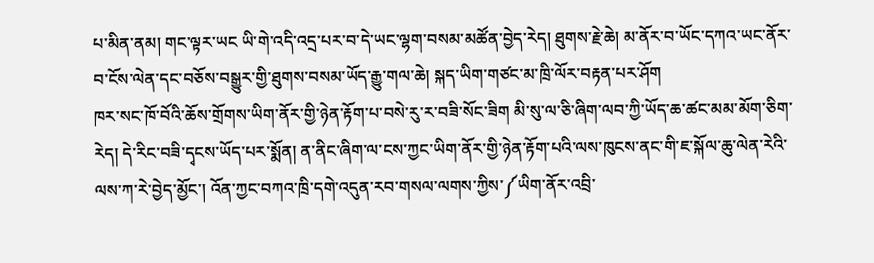པ་མིན་ནམ། གང་ལྟར་ཡང ཡི་གེ་འདི་འདྲ་པར་བ་དེ་ཡང་ལྷག་བསམ་མཚོན་བྱེད་རེད། ཐུགས་རྗེ་ཆེ། མ་ནོར་བ་ཡོང་དཀའ་ཡང་ནོར་བ་ངོས་ལེན་དང་བཅོས་བསྒྱུར་གྱི་ཐུགས་བསམ་ཡོད་རྒྱུ་གལ་ཆེ། སྐད་ཡིག་གཙང་མ་ཁྲི་ལོར་བརྟན་པར་ཤོག
ཁར་སང་ཁོ་བོའི་ཆོས་གྲོགས་ཡིག་ནོར་གྱི་ཉེན་རྟོག་པ་བསེ་རུ་ར་བཟི་སོང་ཟིག མི་སུ་ལ་ཅི་ཞིག་ལབ་ཀྱི་ཡོད་ཆ་ཚང་མམ་མོག་ཅིག་རེད། དེ་རིང་བཟི་དྭངས་ཡོད་པར་སྨོན། ན་ནིང་ཞིག་ལ་ངས་ཀྱང་ཡིག་ནོར་གྱི་ཉེན་རྟོག་པའི་ལས་ཁུངས་ནང་གི་ཇ་སྐོལ་ཆུ་ལེན་རེའི་ལས་ཀ་རེ་བྱེད་མྱོང་། འོན་ཀྱང་བཀའ་ཁྲི་དགེ་འདུན་རབ་གསལ་ལགས་ཀྱིས་༼ཡིག་ནོར་འབྲི་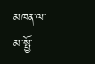མཁན་ལ་མ་སྤྱོ་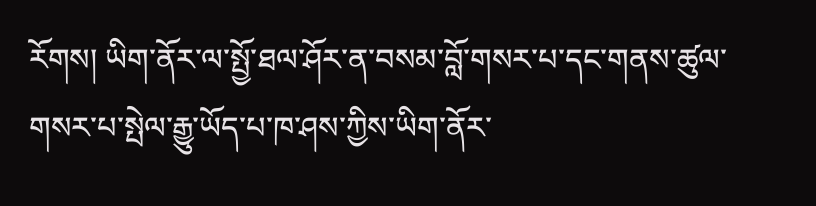རོགས། ཡིག་ནོར་ལ་སྤྱོ་ཐལ་ཤོར་ན་བསམ་བློ་གསར་པ་དང་གནས་ཚུལ་གསར་པ་སྤེལ་རྒྱུ་ཡོད་པ་ཁ་ཤས་ཀྱིས་ཡིག་ནོར་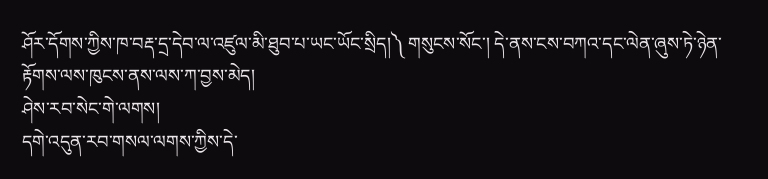ཤོར་དོགས་ཀྱིས་ཁ་བརྡ་དྲ་དེབ་ལ་འཛུལ་མི་ཐུབ་པ་ཡང་ཡོང་སྲིད།༽ གསུངས་སོང་། དེ་ནས་ངས་བཀའ་དང་ལེན་ཞུས་ཏེ་ཉེན་རྟོགས་ལས་ཁུངས་ནས་ལས་ཀ་བྱས་མེད།
ཤེས་རབ་སེང་གེ་ལགས།
དགེ་འདུན་རབ་གསལ་ལགས་ཀྱིས་དེ་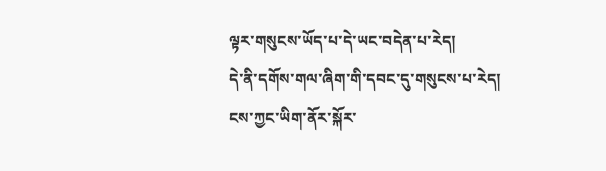ལྟར་གསུངས་ཡོད་པ་དེ་ཡང་བདེན་པ་རེད།
དེ་ནི་དགོས་གལ་ཞིག་གི་དབང་དུ་གསུངས་པ་རེད།
ངས་ཀྱང་ཡིག་ནོར་སྐོར་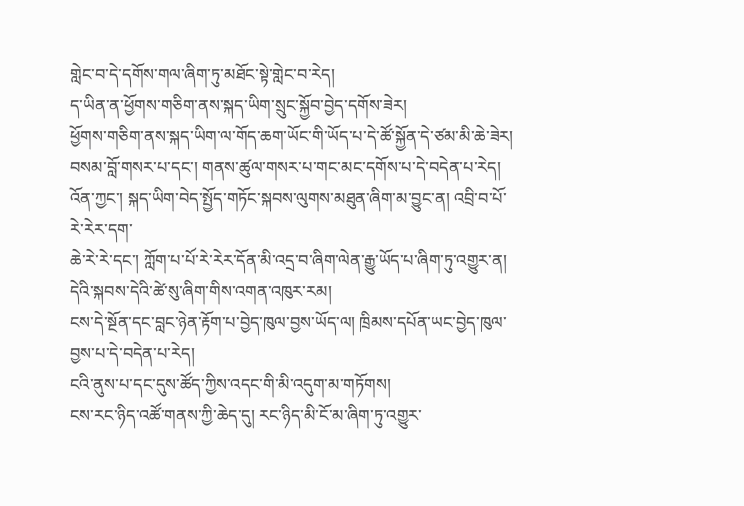གླེང་བ་དེ་དགོས་གལ་ཞིག་ཏུ་མཐོང་སྟེ་གླེང་བ་རེད།
ད་ཡིན་ན་ཕྱོགས་གཅིག་ནས་སྐད་ཡིག་སྲུང་སྐྱོབ་བྱེད་དགོས་ཟེར།
ཕྱོགས་གཅིག་ནས་སྐད་ཡིག་ལ་གོད་ཆག་ཡོང་གི་ཡོད་པ་དེ་ཚོ་སྐྱོན་དེ་ཙམ་མི་ཆེ་ཟེར།
བསམ་བློ་གསར་པ་དང་། གནས་ཚུལ་གསར་པ་གང་མང་དགོས་པ་དེ་བདེན་པ་རེད།
འོན་ཀྱང་། སྐད་ཡིག་བེད་སྤྱོད་གཏོང་སྐབས་ལུགས་མཐུན་ཞིག་མ་བྱུང་ན། འབྲི་བ་པོ་རེ་རེར་དག་
ཆེ་རེ་རེ་དང་། ཀློག་པ་པོ་རེ་རེར་དོན་མི་འདྲ་བ་ཞིག་ལེན་རྒྱུ་ཡོད་པ་ཞིག་ཏུ་འགྱུར་ན།
དེའི་སྐབས་དེའི་ཚེ་སུ་ཞིག་གིས་འགན་འཁུར་རམ།
ངས་དེ་སྔོན་དང་བླང་ཉེན་རྟོག་པ་བྱེད་ཁུལ་བྱས་ཡོད་ལ། ཁྲིམས་དཔོན་ཡང་བྱེད་ཁུལ་བྱས་པ་དེ་བདེན་པ་རེད།
ངའི་ནུས་པ་དང་དུས་ཚོད་ཀྱིས་འདང་གི་མི་འདུག་མ་གཏོགས།
ངས་རང་ཉིད་འཚོ་གནས་ཀྱི་ཆེད་དུ། རང་ཉིད་མི་ངོ་མ་ཞིག་ཏུ་འགྱུར་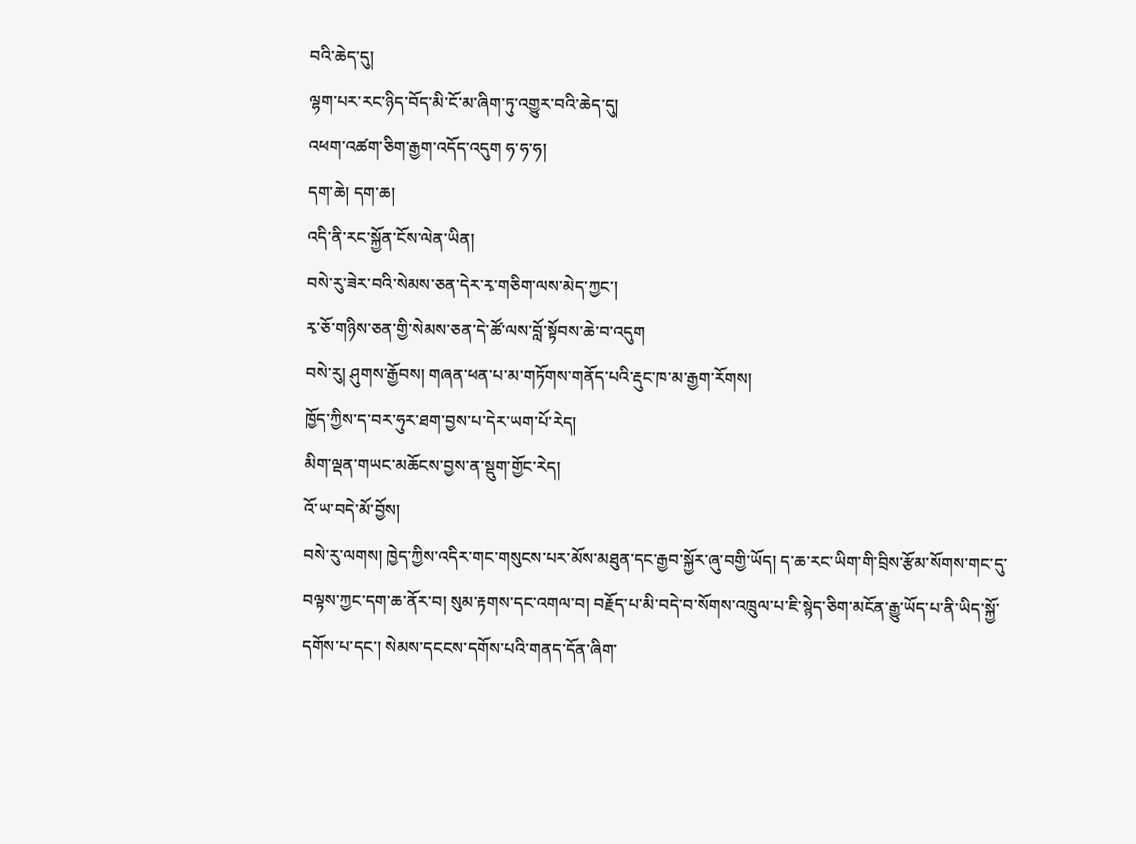བའི་ཆེད་དུ།
ལྷག་པར་རང་ཉིད་བོད་མི་ངོ་མ་ཞིག་ཏུ་འགྱུར་བའི་ཆེད་དུ།
འཕག་འཚག་ཅིག་རྒྱག་འདོད་འདུག ཧ་ཧ་ཧ།
དག་ཆེ། དག་ཆ།
འདི་ནི་རང་སྐྱོན་ངོས་ལེན་ཡིན།
བསེ་རུ་ཟེར་བའི་སེམས་ཅན་དེར་རྭ་གཅིག་ལས་མེད་ཀྱང་།
རྭ་ཅོ་གཉིས་ཅན་གྱི་སེམས་ཅན་དེ་ཚོ་ལས་བློ་སྟོབས་ཆེ་བ་འདུག
བསེ་རུ། ཤུགས་རྒྱོབས། གཞན་ཕན་པ་མ་གཏོགས་གནོད་པའི་རྡུང་ཁ་མ་རྒྱག་རོགས།
ཁྱོད་ཀྱིས་ད་བར་ཧུར་ཐག་བྱས་པ་དེར་ཡག་པོ་རེད།
མིག་ལྡན་གཡང་མཆོངས་བྱས་ན་སྡུག་གྱོང་རེད།
འོ་ཡ་བདེ་མོ་བྱོས།
བསེ་རུ་ལགས། ཁྱེད་ཀྱིས་འདིར་གང་གསུངས་པར་མོས་མཐུན་དང་རྒྱབ་སྐྱོར་ཞུ་བགྱི་ཡོད། ད་ཆ་རང་ཡིག་གི་བྲིས་རྩོམ་སོགས་གང་དུ་བལྟས་ཀྱང་དག་ཆ་ནོར་བ། སུམ་རྟགས་དང་འགལ་བ། བརྗོད་པ་མི་བདེ་བ་སོགས་འཁྲུལ་པ་ཇི་སྙེད་ཅིག་མངོན་རྒྱུ་ཡོད་པ་ནི་ཡིད་སྐྱོ་དགོས་པ་དང་། སེམས་དངངས་དགོས་པའི་གནད་དོན་ཞིག་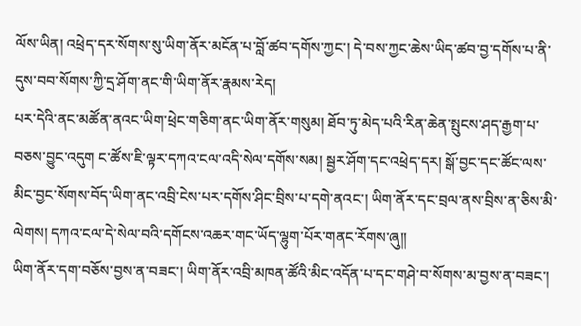ལོས་ཡིན། འཕྲེད་དར་སོགས་སུ་ཡིག་ནོར་མངོན་པ་བློ་ཚབ་དགོས་ཀྱང་། དེ་བས་ཀྱང་ཆེས་ཡིད་ཚབ་བྱ་དགོས་པ་ནི་དུས་བབ་སོགས་ཀྱི་དྲ་ཤོག་ནང་གི་ཡིག་ནོར་རྣམས་རེད།
པར་དེའི་ནང་མཚོན་ནའང་ཡིག་ཕྲེང་གཅིག་ནང་ཡིག་ནོར་གསུམ། ཐོབ་ཏུ་མེད་པའི་རིན་ཆེན་སྤུངས་ཤད་རྒྱག་པ་བཅས་བྱུང་འདུག ང་ཚོས་ཇི་ལྟར་དཀའ་ངལ་འདི་སེལ་དགོས་སམ། སྦྱར་ཤོག་དང་འཕྲེད་དར། སྒོ་བྱང་དང་ཚོང་ལས་མིང་བྱང་སོགས་བོད་ཡིག་ནང་འབྲི་ངེས་པར་དགོས་ཤིང་བྲིས་པ་དགེ་ནའང་། ཡིག་ནོར་དང་བྲལ་ནས་བྲིས་ན་ཅིས་མི་ལེགས། དཀའ་ངལ་དེ་སེལ་བའི་དགོངས་འཆར་གང་ཡོད་ལྷུག་པོར་གནང་རོགས་ཞུ།།
ཡིག་ནོར་དག་བཅོས་བྱས་ན་བཟང་། ཡིག་ནོར་འབྲི་མཁན་ཚོའི་མིང་འདོན་པ་དང་གཤེ་བ་སོགས་མ་བྱས་ན་བཟང་།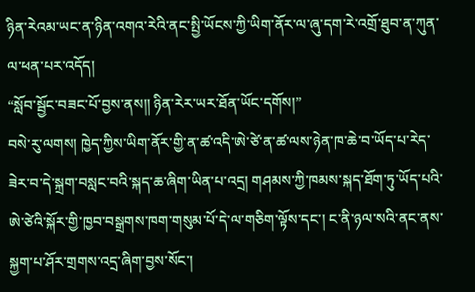ཉིན་རེའམ་ཡང་ན་ཉིན་འགའ་རེའི་ནང་སྤྱི་ཡོངས་ཀྱི་ཡིག་ནོར་ལ་ཞུ་དག་རེ་འགྲོ་ཐུབ་ན་ཀུན་ལ་ཕན་པར་འདོད།
“སློབ་སྦྱོང་བཟང་པོ་བྱས་ནས༎ ཉིན་རེར་ཡར་ཐོན་ཡོང་དགོས།”
བསེ་རུ་ལགས། ཁྱེད་ཀྱིས་ཡིག་ནོར་གྱི་ན་ཚ་འདི་ཨེ་ཙེ་ན་ཚ་ལས་ཉེན་ཁ་ཆེ་བ་ཡོད་པ་རེད་ཟེར་བ་དེ་སྐྲག་བསླང་བའི་སྐད་ཆ་ཞིག་ཡིན་པ་འདྲ། གཤམས་ཀྱི་ཁམས་སྐད་ཐོག་ཏུ་ཡོད་པའི་ཨེ་ཙེའི་སྐོར་གྱི་ཁྱབ་བསྒྲགས་ཁག་གསུམ་པོ་དེ་ལ་གཅིག་ལྟོས་དང་། ང་ནི་ཉལ་སའི་ནང་ནས་སྐྱག་པ་ཤོར་གྲགས་འདྲ་ཞིག་བྱས་སོང་།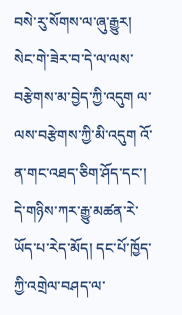བསེ་རུ་སོགས་ལ་ཞུ་རྒྱུར། སེང་གེ་ཟེར་བ་དེ་ལ་ལས་བརྩེགས་མ་བྱེད་ཀྱི་འདུག ལ་ལས་བརྩེགས་ཀྱི་མི་འདུག འོ་ན་གང་འཐད་ཅིག་ཤོད་དང་། དེ་གཉིས་ཀར་རྒྱུ་མཚན་རེ་ཡོད་པ་རེད་མོད། དང་པོ་ཁྱོད་ཀྱི་འགྲེལ་བཤད་ལ་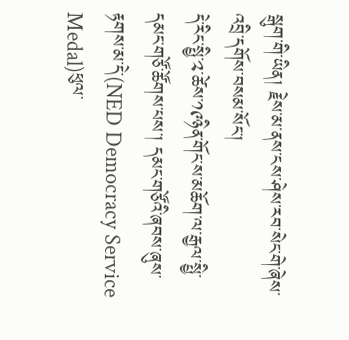སྒུག་གི་ཡིན། རྗེས་མ་ནས་ངས་ཤེས་རབ་སེང་གེ་ཞེས་འབྲི་དགོས་བསམ་སོང་།
དེ་རིང་སྤྱི་༢་ཚེས་༡༩ཉིན་གོང་ས་མཆོག་ལ་རྒྱལ་སྤྱི་དམང་གཙོ་ཚོགས་པས་། དམང་གཙོའི་ཞབས་ཞུས་རྟགས་མ་དེ་(NED Democracy Service Medal)ཕུལ་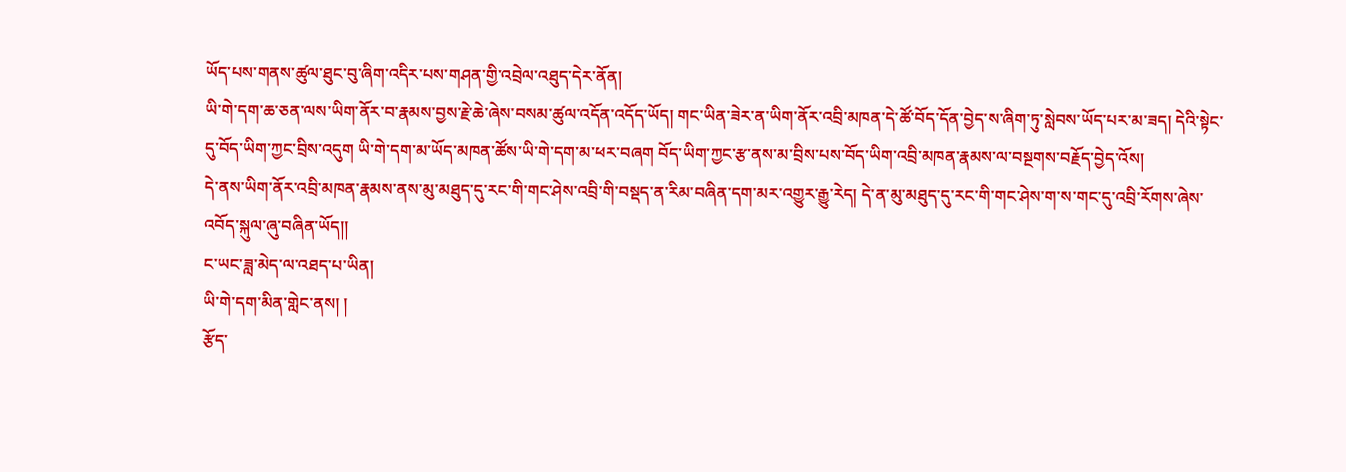ཡོད་པས་གནས་ཚུལ་ཐུང་བུ་ཞིག་འདིར་པས་གཤན་གྱི་འབྲེལ་འཐུད་དེར་ནོན།
ཡི་གེ་དག་ཆ་ཅན་ལས་ཡིག་ནོར་བ་རྣམས་བྱས་རྗེ་ཆེ་ཞེས་བསམ་ཚུལ་འདོན་འདོད་ཡོད། གང་ཡིན་ཟེར་ན་ཡིག་ནོར་འབྲི་མཁན་དེ་ཚོ་བོད་དོན་བྱེད་ས་ཞིག་ཏུ་སླེབས་ཡོད་པར་མ་ཟད། དེའི་སྟེང་དུ་བོད་ཡིག་ཀྱང་བྲིས་འདུག ཡི་གེ་དག་མ་ཡོད་མཁན་ཚོས་ཡི་གེ་དག་མ་ཕར་བཞག བོད་ཡིག་ཀྱང་རྩ་ནས་མ་བྲིས་པས་བོད་ཡིག་འབྲི་མཁན་རྣམས་ལ་བསྔགས་བརྗོད་བྱེད་འོས།
དེ་ནས་ཡིག་ནོར་འབྲི་མཁན་རྣམས་ནས་མུ་མཐུད་དུ་རང་གི་གང་ཤེས་འབྲི་གི་བསྡད་ན་རིམ་བཞིན་དག་མར་འགྱུར་རྒྱུ་རེད། དེ་ན་མུ་མཐུད་དུ་རང་གི་གང་ཤེས་ག་ས་གང་དུ་འབྲི་རོགས་ཞེས་འབོད་སྐུལ་ཞུ་བཞིན་ཡོད།།
ང་ཡང་ཟླ་མེད་ལ་འཐད་པ་ཡིན།
ཡི་གེ་དག་མིན་གླེང་ནས། །
རྩོད་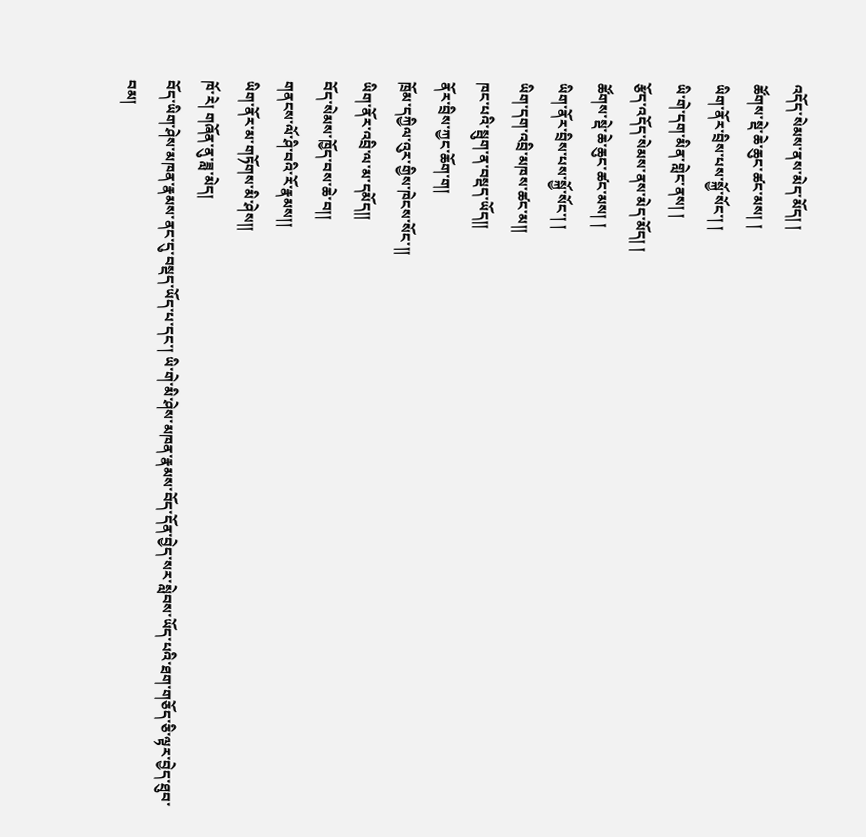འདོད་སེམས་ནས་མེད་མོད། །
ཚོགས་སྡེ་ཆེ་ཆུང་ཚང་མས། །
ཡིག་ནོར་བྲིས་པས་སྐྱོ་སོང་། །
ཡི་གེ་དག་མིན་གླེང་ནས། །
རྩོད་འདོད་སེམས་ནས་མེད་མོད། །
ཚོགས་སྡེ་ཆེ་ཆུང་ཚང་མས། །
ཡིག་ནོར་བྲིས་པས་སྐྱོ་སོང་། །
ཡིག་དག་འབྲི་མཁས་ཚང་མ།།
ཁང་པའི་སྦུག་ན་བསྡད་ཡོད།།
ནོར་བྲིས་ཀྱང་ཆོག་ག།
ཁྲོམ་དཀྱིལ་འུར་གྱིས་ཁེངས་སོང་།།
ཡིག་ནོར་འབྲི་ལ་མ་དམོད།།
བོད་སེམས་ཁྱོད་བས་ཆེ་བ།།
གནངས་ལོ་ཤི་བའི་རོ་རྣམས།།
ཡིག་ནོར་མ་གཏོགས་མི་ཤེས།།
ཁོ་རེ། གཞོན་ནུ་ཟླ་མེད།
བོད་ཡིག་ཤེས་མཁན་རྣམས་ནང་དུ་བསྡད་ཡོད་པ་དང་། ཡི་གེ་མི་ཤེས་མཁན་རྣམས་བོད་དོན་བྱེད་སར་སླེབས་ཡོད་པའི་ཐག་གཅོད་ཅི་ལྟར་བྱེད་ཐུབ་བམ།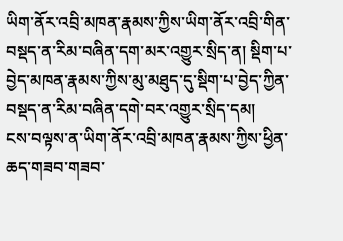ཡིག་ནོར་འབྲི་མཁན་རྣམས་ཀྱིས་ཡིག་ནོར་འབྲི་གིན་བསྡད་ན་རིམ་བཞིན་དག་མར་འགྱུར་སྲིད་ན། སྡིག་པ་བྱེད་མཁན་རྣམས་ཀྱིས་མུ་མཐུད་དུ་སྡིག་པ་བྱེད་ཀྱིན་བསྡད་ན་རིམ་བཞིན་དགེ་བར་འགྱུར་སྲིད་དམ།
ངས་བལྟས་ན་ཡིག་ནོར་འབྲི་མཁན་རྣམས་ཀྱིས་ཕྱིན་ཆད་གཟབ་གཟབ་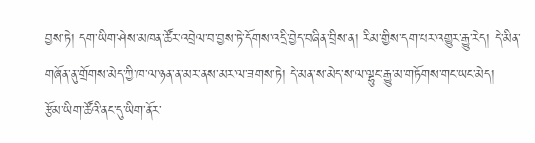བྱས་ཏེ། དག་ཡིག་ཤེས་མཁན་ཚོར་འབྲེལ་བ་བྱས་ཏེ་དོགས་འདྲི་བྱེད་བཞིན་བྲིས་ན། རིམ་གྱིས་དག་པར་འགྱུར་རྒྱུ་རེད། དེ་མིན་གཞོན་ནུ་གྲོགས་མེད་ཀྱི་ཁ་ལ་ཉན་ན་མར་ནས་མར་ལ་ཟགས་ཏེ། དེ་མན་ས་མེད་ས་ལ་ལྷུང་རྒྱུ་མ་གཏོགས་གང་ཡང་མེད།
རྩོམ་ཡིག་ཚོའི་ནང་དུ་ཡིག་ནོར་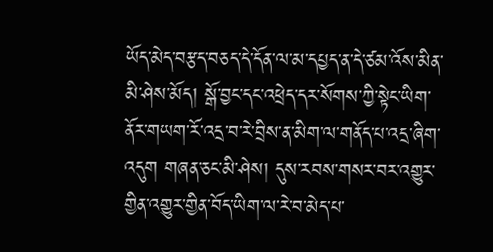ཡོད་མེད་བརྩད་བཅད་དེ་དོན་ལ་མ་དཔྱད་ན་དེ་ཙམ་འོས་མིན་མི་ཤེས་མོད། སྒོ་བྱང་དང་འཕྲེད་དར་སོགས་ཀྱི་སྟེང་ཡིག་ནོར་གཡག་རོ་འདྲ་བ་རེ་བྲིས་ན་མིག་ལ་གནོད་པ་འདྲ་ཞིག་འདུག གཞན་ཅང་མི་ཤེས། དུས་རབས་གསར་བར་འགྱུར་གྱིན་འགྱུར་གྱིན་བོད་ཡིག་ལ་རེ་བ་མེད་པ་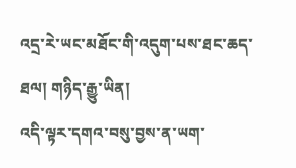འདྲ་རེ་ཡང་མཐོང་གི་འདུག་པས་ཐང་ཆད་ཐལ། གཉིད་རྒྱུ་ཡིན།
འདི་ལྟར་དགའ་བསུ་བྱས་ན་ཡག་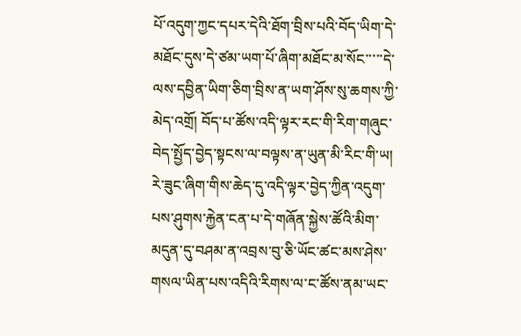པོ་འདུག་ཀྱང་དཔར་དེའི་ཐོག་བྲིས་པའི་བོད་ཡིག་དེ་མཐོང་དུས་དེ་ཙམ་ཡག་པོ་ཞིག་མཐོང་མ་སོང་་་་་དེ་ལས་དབྱིན་ཡིག་ཅིག་བྲིས་ན་ཡག་ཤོས་སུ་ཆགས་ཀྱི་མེད་འགྲོ། བོད་པ་ཚོས་འདི་ལྟར་རང་གི་རིག་གཞུང་བེད་སྤྱོད་བྱེད་སྟངས་ལ་བལྟས་ན་ཡུན་མི་རིང་གི་ཡ། རེ་ཟུང་ཞིག་གིས་ཆེད་དུ་འདི་ལྟར་བྱེད་ཀྱིན་འདུག་པས་ཤུགས་རྐྱེན་ངན་པ་དེ་གཞོན་སྐྱེས་ཚོའི་མིག་མདུན་དུ་བཤམ་ན་འབྲས་བུ་ཅི་ཡོང་ཚང་མས་ཤེས་གསལ་ཡིན་པས་འདིའི་རིགས་ལ་ང་ཚོས་ནམ་ཡང་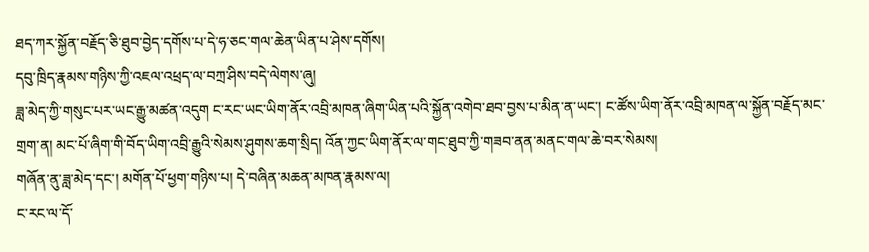ཐད་ཀར་སྐྱོན་བརྗོད་ཅི་ཐུབ་བྱེད་དགོས་པ་དེ་ཧ་ཅང་གལ་ཆེན་ཡིན་པ་ཤེས་དགོས།
དབུ་ཁྲིད་རྣམས་གཉིས་ཀྱི་འཇལ་འཕྲད་ལ་བཀྲ་ཤིས་བདེ་ལེགས་ཞུ།
ཟླ་མེད་ཀྱི་གསུང་པར་ཡང་རྒྱུ་མཚན་འདུག ང་རང་ཡང་ཡིག་ནོར་འབྲི་མཁན་ཞིག་ཡིན་པའི་སྐྱོན་འགེབ་ཐབ་བྱས་པ་མིན་ན་ཡང་། ང་ཚོས་ཡིག་ནོར་འབྲི་མཁན་ལ་སྐྱོན་བརྗོད་མང་གྲག་ན། མང་པོ་ཞིག་གི་བོད་ཡིག་འབྲི་རྒྱུའི་སེམས་ཤུགས་ཆག་སྲིད། འོན་ཀྱང་ཡིག་ནོར་ལ་གང་ཐུབ་ཀྱི་གཟབ་ནན་མནང་གལ་ཆེ་བར་སེམས།
གཞོན་ནུ་ཟླ་མེད་དང་། མགོན་པོ་ཕྱག་གཉིས་པ། དེ་བཞིན་མཆན་མཁན་རྣམས་ལ།
ང་རང་ལ་དོ་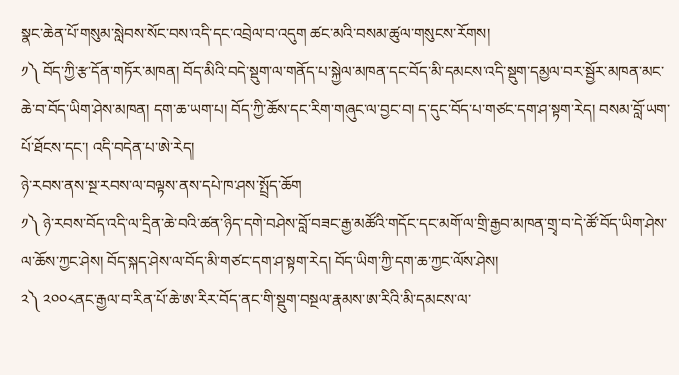སྣང་ཆེན་པོ་གསུམ་སླེབས་སོང་བས་འདི་དང་འབྲེལ་བ་འདུག ཚང་མའི་བསམ་ཚུལ་གསུངས་རོགས།
༡༽ བོད་ཀྱི་རྩ་དོན་གཏོར་མཁན། བོད་མིའི་བདེ་སྡུག་ལ་གནོད་པ་སྐྱེལ་མཁན་དང་བོད་མི་དམངས་འདི་སྡུག་དམྱལ་བར་སྦྱོར་མཁན་མང་ཆེ་བ་བོད་ཡིག་ཤེས་མཁན། དག་ཆ་ཡག་པ། བོད་ཀྱི་ཆོས་དང་རིག་གཞུང་ལ་བྱང་བ། ད་དུང་བོད་པ་གཙང་དག་ཤ་སྟག་རེད། བསམ་བློ་ཡག་པོ་ཐོངས་དང་། འདི་བདེན་པ་ཨེ་རེད།
ཉེ་རབས་ནས་སྔ་རབས་ལ་བལྟས་ནས་དཔེ་ཁ་ཤས་སྤྲོད་ཆོག
༡༽ ཉེ་རབས་བོད་འདི་ལ་དྲིན་ཆེ་བའི་ཚན་ཉིད་དགེ་བཤེས་བློ་བཟང་རྒྱ་མཚོའི་གདོང་དང་མགོ་ལ་གྲི་རྒྱབ་མཁན་གྲྭ་བ་དེ་ཚོ་བོད་ཡིག་ཤེས་ལ་ཆོས་ཀྱང་ཤེས། བོད་སྐད་ཤེས་ལ་བོད་མི་གཙང་དག་ཤ་སྟག་རེད། བོད་ཡིག་ཀྱི་དག་ཆ་ཀྱང་ལོས་ཤེས།
༢༽ ༢༠༠༨ནང་རྒྱལ་བ་རིན་པོ་ཆེ་ཨ་རིར་བོད་ནང་གི་སྡུག་བསྔལ་རྣམས་ཨ་རིའི་མི་དམངས་ལ་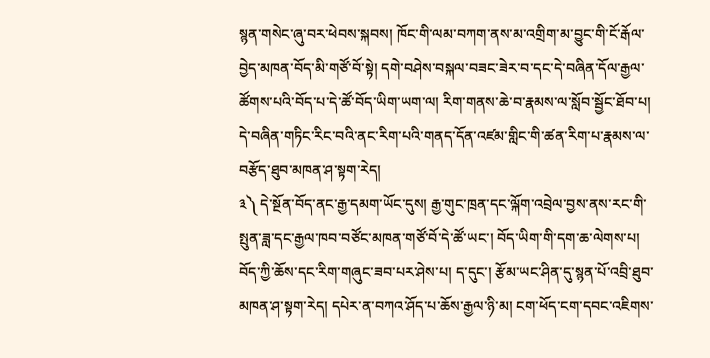སྙན་གསེང་ཞུ་བར་ཕེབས་སྐབས། ཁོང་གི་ལམ་བཀག་ནས་མ་འགྲིག་མ་བྱུང་གི་ངོ་རྒོལ་བྱེད་མཁན་བོད་མི་གཙོ་བོ་སྟེ། དགེ་བཤེས་བསྐལ་བཟང་ཟེར་བ་དང་དེ་བཞིན་དོལ་རྒྱལ་ཚོགས་པའི་བོད་པ་དེ་ཚོ་བོད་ཡིག་ཡག་ལ། རིག་གནས་ཆེ་བ་རྣམས་ལ་སློབ་སྦྱོང་ཐོབ་པ། དེ་བཞིན་གཏིང་རིང་བའི་ནང་རིག་པའི་གནད་དོན་འཛམ་གླིང་གི་ཚན་རིག་པ་རྣམས་ལ་བརྩོད་ཐུབ་མཁན་ཤ་སྟག་རེད།
༣༽ དེ་སྔོན་བོད་ནང་རྒྱ་དམག་ཡོང་དུས། རྒྱ་གུང་ཁྲན་དང་ལྐོག་འབྲེལ་བྱས་ནས་རང་གི་སྤུན་ཟླ་དང་རྒྱལ་ཁབ་བཙོང་མཁན་གཙོ་བོ་དེ་ཚོ་ཡང་། བོད་ཡིག་གི་དག་ཆ་ལེགས་པ། བོད་ཀྱི་ཆོས་དང་རིག་གཞུང་ཟབ་པར་ཤེས་པ། ད་དུང་། རྩོམ་ཡང་ཤིན་དུ་སྙན་པོ་འབྲི་ཐུབ་མཁན་ཤ་སྟག་རེད། དཔེར་ན་བཀའ་ཤོད་པ་ཆོས་རྒྱལ་ཉི་མ། ངག་ཕོད་ངག་དབང་འཇིགས་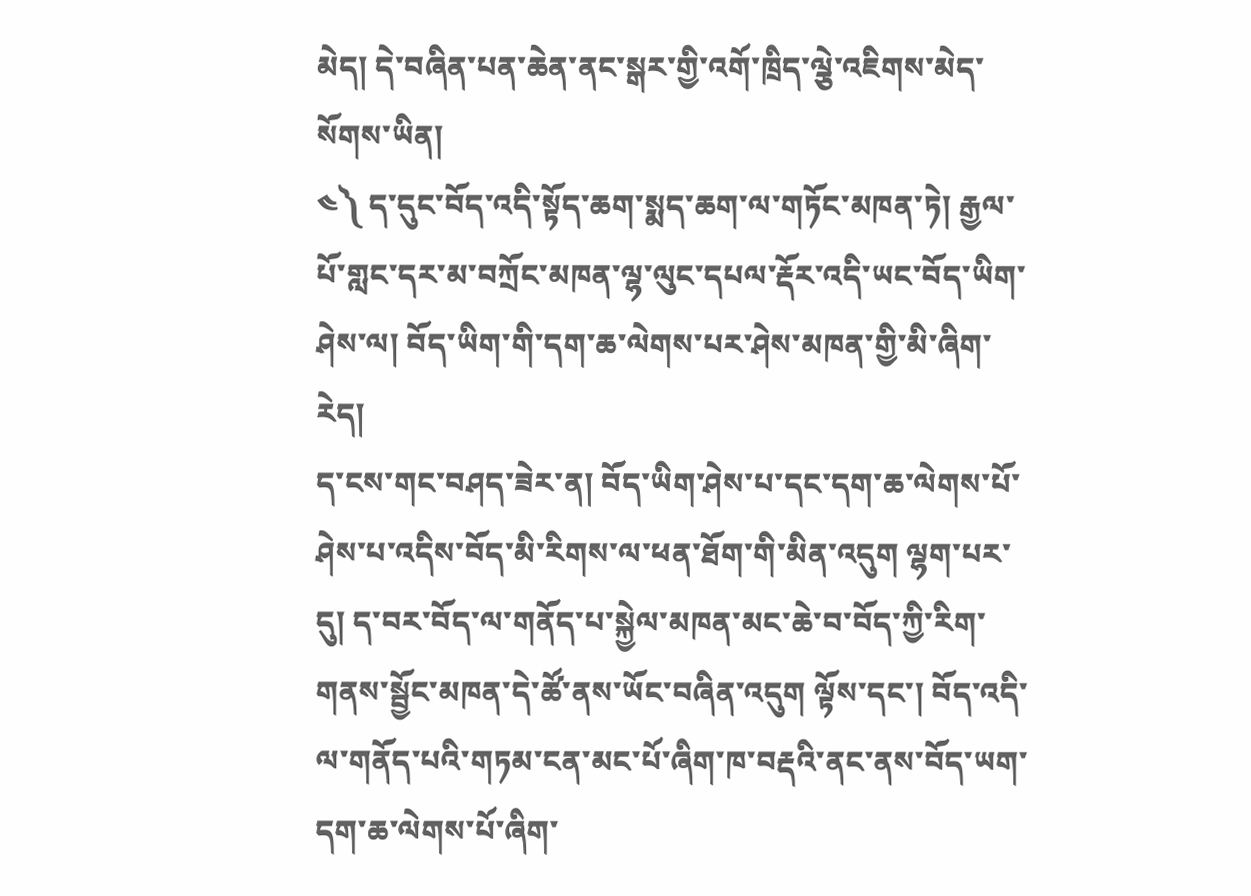མེད། དེ་བཞིན་པན་ཆེན་ནང་སྒར་གྱི་འགོ་ཁྲིད་ལྕེ་འཇིགས་མེད་སོགས་ཡིན།
༤༽ ད་དུང་བོད་འདི་སྟོད་ཆག་སྨད་ཆག་ལ་གཏོང་མཁན་ཏེ། རྒྱལ་པོ་གླང་དར་མ་བཀྲོང་མཁན་ལྷ་ལུང་དཔལ་རྡོར་འདི་ཡང་བོད་ཡིག་ཤེས་ལ། བོད་ཡིག་གི་དག་ཆ་ལེགས་པར་ཤེས་མཁན་གྱི་མི་ཞིག་རེད།
ད་ངས་གང་བཤད་ཟེར་ན། བོད་ཡིག་ཤེས་པ་དང་དག་ཆ་ལེགས་པོ་ཤེས་པ་འདིས་བོད་མི་རིགས་ལ་ཕན་ཐོག་གི་མིན་འདུག ལྷག་པར་དུ། ད་བར་བོད་ལ་གནོད་པ་སྐྱེལ་མཁན་མང་ཆེ་བ་བོད་ཀྱི་རིག་གནས་སྦྱོང་མཁན་དེ་ཚོ་ནས་ཡོང་བཞིན་འདུག ལྟོས་དང་། བོད་འདི་ལ་གནོད་པའི་གཏམ་ངན་མང་པོ་ཞིག་ཁ་བརྡའི་ནང་ནས་བོད་ཡག་དག་ཆ་ལེགས་པོ་ཞིག་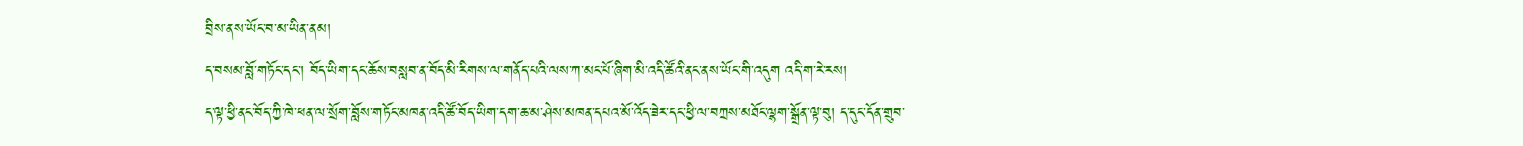བྲིས་ནས་ཡོང་བ་མ་ཡིན་ནམ།
ད་བསམ་བློ་གཏོང་དང་། བོད་ཡིག་དང་ཆོས་བསླབ་ན་བོད་མི་རིགས་ལ་གནོད་པའི་ལས་ཀ་མང་པོ་ཞིག་མི་འདི་ཚོའི་ནང་ནས་ཡོང་གི་འདུག འདི་ག་རེ་རས།
ད་ལྟ་ཕྱི་ནང་བོད་ཀྱི་ཁེ་ཕན་ལ་སྲོག་བློས་གཏོང་མཁན་འདི་ཚོ་བོད་ཡིག་དག་ཆ་མ་ཤེས་མཁན་དཔའ་མོ་འོད་ཟེར་དང་ཕྱི་ལ་བཀྲས་མཐོང་ལྷག་སྒྲོན་ལྟ་བུ། ད་དུང་དོན་གྲུབ་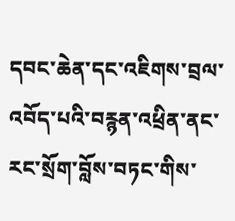དབང་ཆེན་དང་འཇིགས་བྲལ་འབོད་པའི་བརྙན་འཕྲིན་ནང་རང་སྲོག་བློས་བཏང་གིས་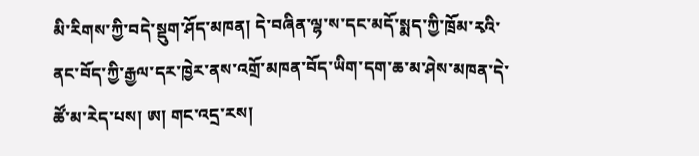མི་རིགས་ཀྱི་བདེ་སྡུག་ཤོད་མཁན། དེ་བཞིན་ལྷ་ས་དང་མདོ་སྨད་ཀྱི་ཁྲོམ་རྭའི་ནང་བོད་ཀྱི་རྒྱལ་དར་ཁྱེར་ནས་འགྲོ་མཁན་བོད་ཡིག་དག་ཆ་མ་ཤེས་མཁན་དེ་ཚོ་མ་རེད་པས། ཨ། གང་འདྲ་རས།